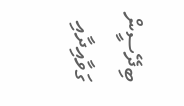ބިދޭސީން ގަވާއިދާއި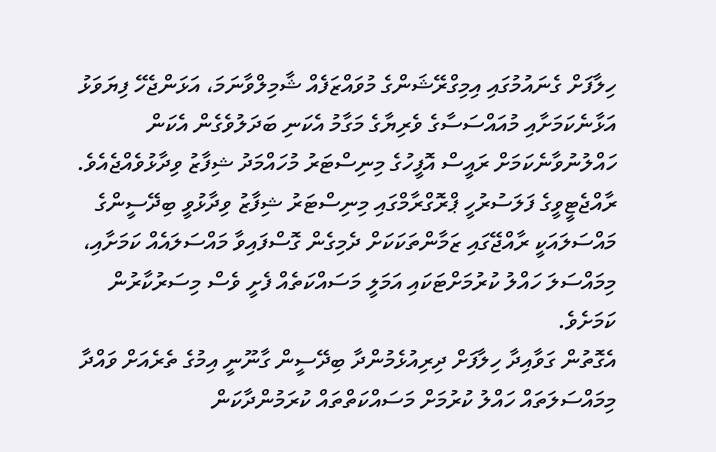ހިލާފަށް ގެނައުމުގައި އިމިގްރޭޝަންގެ މުވައްޒަފެއް ޝާމިލްވާނަމަ، އަޅަންޖެހޭ ފިޔަވަޅު އަޅާނެކަމަށާއި މުއައްސަސާގެ ވެރިޔާގެ މަގާމު އެކަނި ބަދަލުވެގެން އެކަން ހައްލުނުވާނެކަމަށް ރައީސް އޮފީހުގެ މިނިސްޓަރު މުހައްމަދު ޝިފާޒު ވިދާޅުވެއްޖެއެވެ.
ރާއްޖެޓީވީގެ ފަލަސުރުހީ ޕްރޮގްރާމްގައި މިނިސްޓަރު ޝިފާޒު ވިދާޅުވީ ބިދޭސީންގެ މައްސަލައަކީ ރާއްޖޭގައި ޒަމާންތަކަކަށް ދެމިގެން ގޮސްފައިވާ މައްސަލައެއް ކަމަށާއި، މިމައްސަލަ ހައްލު ކުރުމަށްޓަކައި އަމަލީ މަސައްކަތެއް ފެށީ ވެސް މިސަރުކާރުން ކަމަށެވެ.
އެގޮތުން ގަވާއިދާ ހިލާފަށް ދިރިއުޅެމުންދާ ބިދޭސީން ގާނޫނީ އިމުގެ ތެރެއަށް ވައްދާ މިމައްސަލަތައް ހައްލު ކުރުމަށް މަސައްކަތްތައް ކުރަމުންދާކަން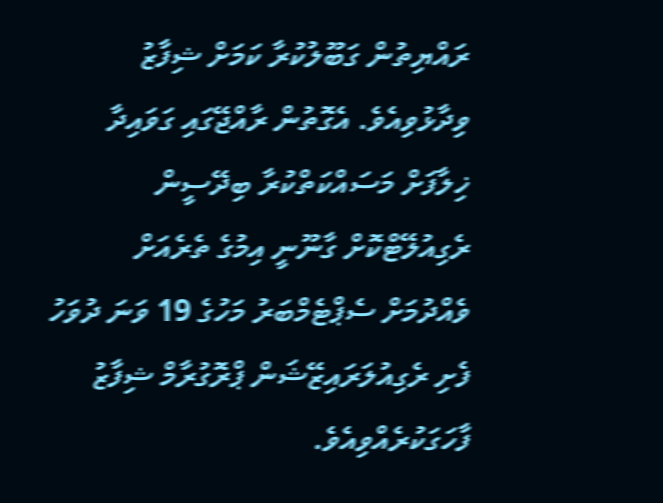ރައްޔިތުން ގަބޫލުކުރާ ކަމަށް ޝިފާޒު ވިދާޅުވިއެވެ. އެގޮތުން ރާއްޖޭގައި ގަވައިދާ ޚިލާފަށް މަސައްކަތްކުރާ ބިދޭސީން ރެގިއުލޭޓްކޮށް ގާނޫނީ އިމުގެ ތެރެއަށް ވެއްދުމަށް ސެޕްޓެމްބަރު މަހުގެ 19 ވަނަ ދުވަހު ފެށި ރެގިއުލަރައިޒޭޝަން ޕްރޮގުރާމް ޝިފާޒު ފާހަގަކުރެއްވިއެވެ.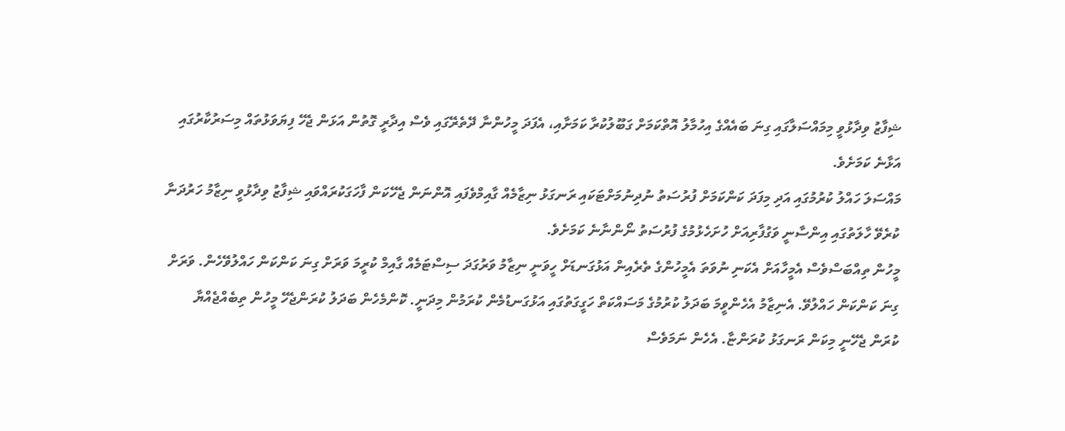ޝިފާޒު ވިދާޅުވީ މިމައްސަލާގައި ގިނަ ބައެއްގެ އިހުމާލު އޮތްކަމަށް ގަބޫލުކުރާ ކަމަށާއި، އެފަދަ މީހުންނާ ދޭތެރޭގައި ވެސް އިދާރީ ގޮތުން އަޅަން ޖެހޭ ފިޔަވަޅުތައް މިސަރުކާރުގައި އަޅާނެ ކަމަށެވެ.
މައްސަލަ ހައްލު ކުރުމުގައި އަދި މިފަދަ ކަންކަމަށް ފުރުސަތު ނުދިނުމަށްޓަކައި ރަނގަޅު ނިޒާމެއް ގާއިމްވެފައި އޮންނަން ޖެހޭކަން ފާހަގަކުރައްވައި ޝިފާޒު ވިދާޅުވީ ނިޒާމު ހަރުދަނާ ކުރެވޭ ހާލަތުގައި އިންސާނީ ވަގުފާރިއަށް ހުށަހެޅުމުގެ ފުރުސަތު ނޯންނާނެ ކަމަށެވެ.
މީހުން ތިއްބަސްވެސް އެމީހާއަށް އެކަނި ނުވަތަ އެމީހުންގެ ތެރެއިން އަޅުގަނޑަށް ހީވަނީ ނިޒާމު ވަރުގަދަ ސިސްޓަމެއް ގާއިމް ކުރީމަ ވަރަށް ގިނަ ކަންކަން ހައްލުވޭހެން. ވަރަށް ގިނަ ކަންކަން ހައްލުވޭ. އެނިޒާމު އެހެންވީމަ ބަދަލު ކުރުމުގެ މަސައްކަތް ހަގީގަތުގައި އަޅުގަނޑުމެން ކުރަމުން މިދަނީ. ކޮންމެހެން ބަދަލު ކުރަންޖެހޭ މީހުން ތިބެއްޖެއްޔާ ކުރަން ޖެހޭނީ މިކަން ރަނގަޅު ކުރަންޏާ. އެހެން ނަމަވެސް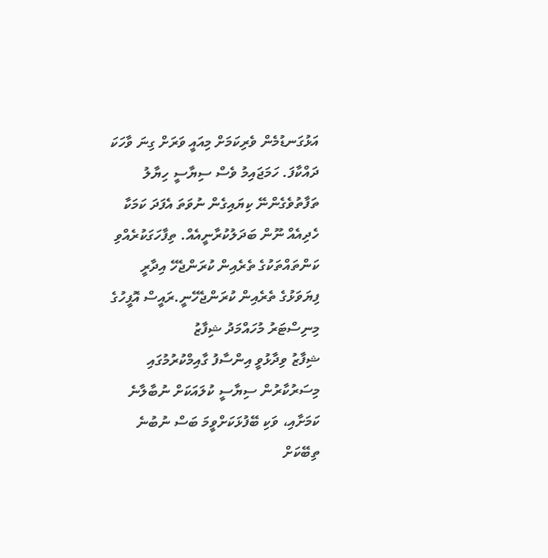އަޅުގަނޑުމެން ވެރިކަމަށް މިއައީ ވަރަށް ގިނަ ވާހަކަ ދައްކާފަ. ހަމަޖައިމު ވެސް ސިޔާސީ ހިޔާލު ތަފާތުވެގެންނޭ ކިޔައިގެން ނުވަތަ އެފަދަ ކަމަކާ ހެދިއެއް ނޫން ބަދަލުކުރާނީއެއް. ތިފާހަގަކުރެއްވި ކަންތައްތަކުގެ ތެރެއިން ކުރަންޖެހޭ އިދާރީ ފިޔަވަޅުގެ ތެރެއިން ކުރަންޖެހޭނީ.ރައީސް އޮފީހުގެ މިނިސްޓަރު މުހައްމަދު ޝިފާޒު
ޝިފާޒު ވިދާޅުވީ އިންސާފު ގާއިމްކުރުމުގައި މިސަރުކާރުން ސިޔާސީ ކުލައަކަށް ނުބާލާނެ ކަމަށާއި، ވަކި ބޭފުޅަކަށްވީމަ ބަސް ނުބުނެ ތިބޭކަށް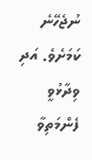ނުޖެހޭނެ ކަމަށެވެ. އަދި ވިދާޅުވީ ފެންމަތިވާ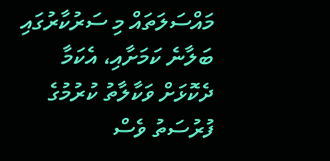މައްސަލަތައް މި ސަރުކާރުގައި ބަލާނެ ކަމަށާއި، އެކަމާ ދެކޮޅަށް ވަކާލާތު ކުރުމުގެ ފުރުސަތު ވެސް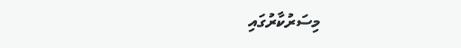މިސަރުކާރުގައި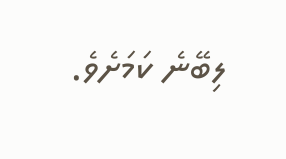ލިބޭނެ ކަމަށެވެ.